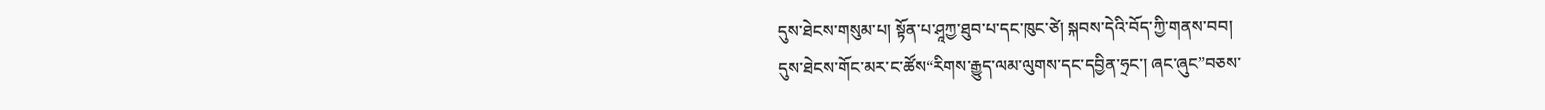དུས་ཐེངས་གསུམ་པ། སྟོན་པ་ཤཱཀྱ་ཐུབ་པ་དང་ཁུང་ཙེ། སྐབས་དེའི་བོད་ཀྱི་གནས་བབ།
དུས་ཐེངས་གོང་མར་ང་ཚོས“རིགས་རྒྱུད་ལམ་ལུགས་དང་དབྱིན་ཧྲང་། ཞང་ཞུང”བཅས་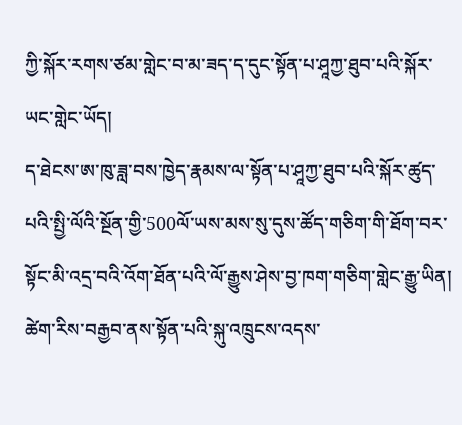ཀྱི་སྐོར་རགས་ཙམ་གླེང་བ་མ་ཟད་ད་དུང་སྟོན་པ་ཤཱཀྱ་ཐུབ་པའི་སྐོར་ཡང་གླེང་ཡོད།
ད་ཐེངས་ཨ་ཁུ་ཟླ་བས་ཁྱེད་རྣམས་ལ་སྟོན་པ་ཤཱཀྱ་ཐུབ་པའི་སྐོར་ཚུད་པའི་སྤྱི་ལོའི་སྔོན་གྱི་500ལོ་ཡས་མས་སུ་དུས་ཚོད་གཅིག་གི་ཐོག་བར་སྟོང་མི་འདྲ་བའི་འོག་ཐོན་པའི་ལོ་རྒྱུས་ཤེས་བྱ་ཁག་གཅིག་གླེང་རྒྱུ་ཡིན།
ཚེག་རིས་བརྒྱབ་ནས་སྟོན་པའི་སྐུ་འཁྲུངས་འདས་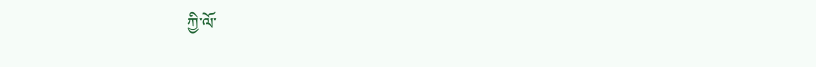ཀྱི་ལོ་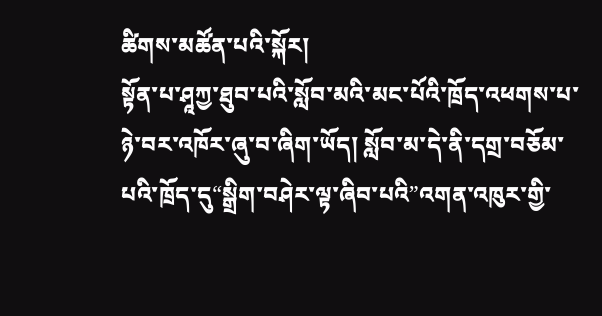ཚིགས་མཚོན་པའི་སྐོར།
སྟོན་པ་ཤཱཀྱ་ཐུབ་པའི་སློབ་མའི་མང་པོའི་ཁྲོད་འཕགས་པ་ཉེ་བར་འཁོར་ཞུ་བ་ཞིག་ཡོད། སློབ་མ་དེ་ནི་དགྲ་བཅོམ་པའི་ཁྲོད་དུ“སྒྲིག་བཤེར་ལྟ་ཞིབ་པའི”འགན་འཁུར་གྱི་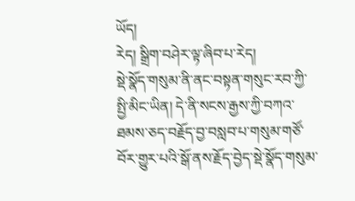ཡོད།
རེད། སྒྲིག་བཤེར་ལྟ་ཞིབ་པ་རེད།
སྡེ་སྣོད་གསུམ་ནི་ནང་བསྟན་གསུང་རབ་ཀྱི་སྤྱི་མིང་ཡིན། དེ་ནི་སངས་རྒྱས་ཀྱི་བཀའ་ཐམས་ཅད་བརྗོད་བྱ་བསླབ་པ་གསུམ་གཙོ་བོར་གྱུར་པའི་སྒོ་ནས་རྗོད་བྱེད་སྡེ་སྣོད་གསུམ་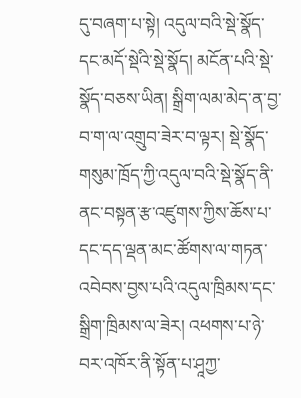དུ་བཞག་པ་སྟེ། འདུལ་བའི་སྡེ་སྣོད་དང་མདོ་སྡེའི་སྡེ་སྣོད། མངོན་པའི་སྡེ་སྣོད་བཅས་ཡིན། སྒྲིག་ལམ་མེད་ན་བྱ་བ་ག་ལ་འགྲུབ་ཟེར་བ་ལྟར། སྡེ་སྣོད་གསུམ་ཁྲོད་ཀྱི་འདུལ་བའི་སྡེ་སྣོད་ནི་ནང་བསྟན་རྩ་འཛུགས་ཀྱིས་ཆོས་པ་དང་དད་ལྡན་མང་ཚོགས་ལ་གཏན་འབེབས་བྱས་པའི་འདུལ་ཁྲིམས་དང་སྒྲིག་ཁྲིམས་ལ་ཟེར། འཕགས་པ་ཉེ་བར་འཁོར་ནི་སྟོན་པ་ཤཱཀྱ་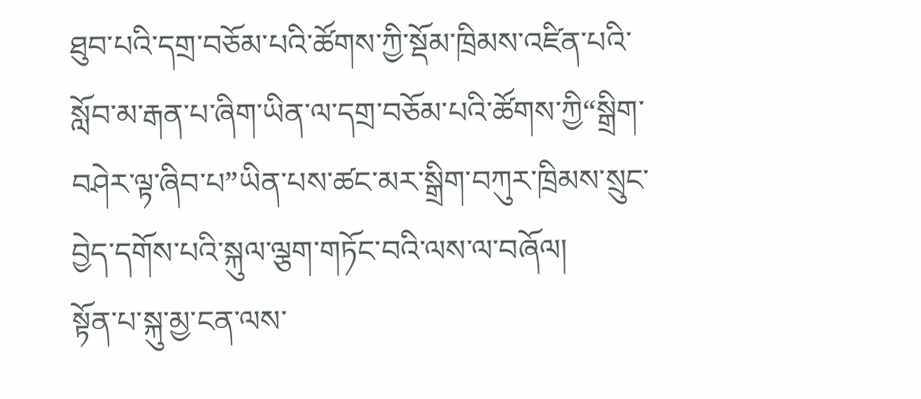ཐུབ་པའི་དགྲ་བཅོམ་པའི་ཚོགས་ཀྱི་སྡོམ་ཁྲིམས་འཛིན་པའི་སློབ་མ་རྒན་པ་ཞིག་ཡིན་ལ་དགྲ་བཅོམ་པའི་ཚོགས་ཀྱི“སྒྲིག་བཤེར་ལྟ་ཞིབ་པ”ཡིན་པས་ཚང་མར་སྒྲིག་བཀུར་ཁྲིམས་སྲུང་བྱེད་དགོས་པའི་སྐུལ་ལྕག་གཏོང་བའི་ལས་ལ་བཞོལ།
སྟོན་པ་སྐུ་མྱ་ངན་ལས་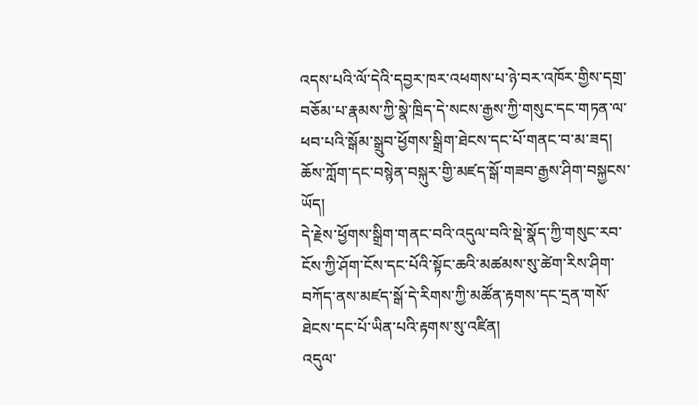འདས་པའི་ལོ་དེའི་དབྱར་ཁར་འཕགས་པ་ཉེ་བར་འཁོར་གྱིས་དགྲ་བཅོམ་པ་རྣམས་ཀྱི་སྣེ་ཁྲིད་དེ་སངས་རྒྱས་ཀྱི་གསུང་དང་གཏན་ལ་ཕབ་པའི་སྒོམ་སྒྲུབ་ཕྱོགས་སྒྲིག་ཐེངས་དང་པོ་གནང་བ་མ་ཟད། ཆོས་ཀློག་དང་བསྙེན་བསྐུར་གྱི་མཛད་སྒོ་གཟབ་རྒྱས་ཤིག་བསྐྱངས་ཡོད།
དེ་རྗེས་ཕྱོགས་སྒྲིག་གནང་བའི་འདུལ་བའི་སྡེ་སྣོད་ཀྱི་གསུང་རབ་ངོས་ཀྱི་ཤོག་ངོས་དང་པོའི་སྟོང་ཆའི་མཚམས་སུ་ཚེག་རིས་ཤིག་བཀོད་ནས་མཛད་སྒོ་དེ་རིགས་ཀྱི་མཚོན་རྟགས་དང་དྲན་གསོ་ཐེངས་དང་པོ་ཡིན་པའི་རྟགས་སུ་འཛིན།
འདུལ་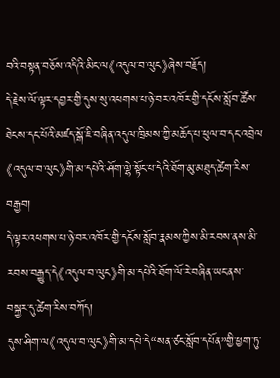བའི་བསྟན་བཅོས་འདིའི་མིང་ལ《འདུལ་བ་ལུང》ཞེས་བརྗོད།
དེ་རྗེས་ལོ་ལྟར་དབྱར་གྱི་དུས་སུ་འཕགས་པ་ཉེ་བར་འཁོར་གྱི་དངོས་སློབ་ཚོས་ཐེངས་དང་པོའི་མཛད་སྒོ་ཇི་བཞིན་འདུལ་ཁྲིམས་ཀྱི་མཆོད་པ་ཕུལ་བ་དང་འབྲེལ《འདུལ་བ་ལུང》གི་མ་དཔེའི་ཤོག་ལྷེ་སྟོང་པ་དེའི་ཐོག་མུ་མཐུད་ཚེག་རིས་བརྒྱབ།
དེ་ལྟར་འཕགས་པ་ཉེ་བར་འཁོར་གྱི་དངོས་སློབ་རྣམས་ཀྱིས་མི་རབས་ནས་མི་རབས་བརྒྱུད་དེ《འདུལ་བ་ལུང》གི་མ་དཔེའི་ཐོག་ལོ་རེ་བཞིན་ཡང་ནས་བསྐྱར་དུ་ཚེག་རིས་བཀོད།
དུས་ཤིག་ལ《འདུལ་བ་ལུང》གི་མ་དཔེ་དེ“སན་ཙང་སློབ་དཔོན”གྱི་ཕྱག་ཏུ་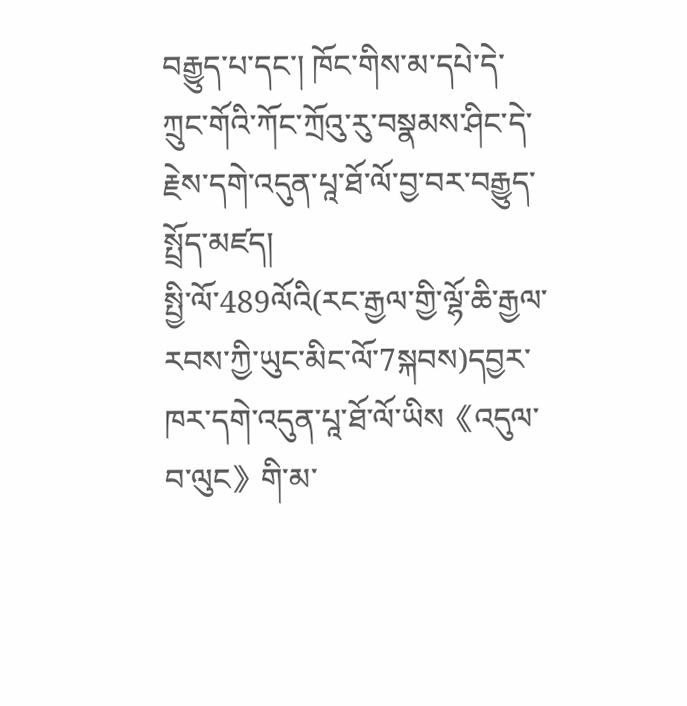བརྒྱུད་པ་དང་། ཁོང་གིས་མ་དཔེ་དེ་ཀྲུང་གོའི་ཀོང་ཀྲོའུ་རུ་བསྣམས་ཤིང་དེ་རྗེས་དགེ་འདུན་པཱ་ཐོ་ལོ་བྱ་བར་བརྒྱུད་སྤྲོད་མཛད།
སྤྱི་ལོ་489ལོའི(རང་རྒྱལ་གྱི་ལྷོ་ཆི་རྒྱལ་རབས་ཀྱི་ཡུང་མིང་ལོ་7སྐབས)དབྱར་ཁར་དགེ་འདུན་པཱ་ཐོ་ལོ་ཡིས《འདུལ་བ་ལུང》གི་མ་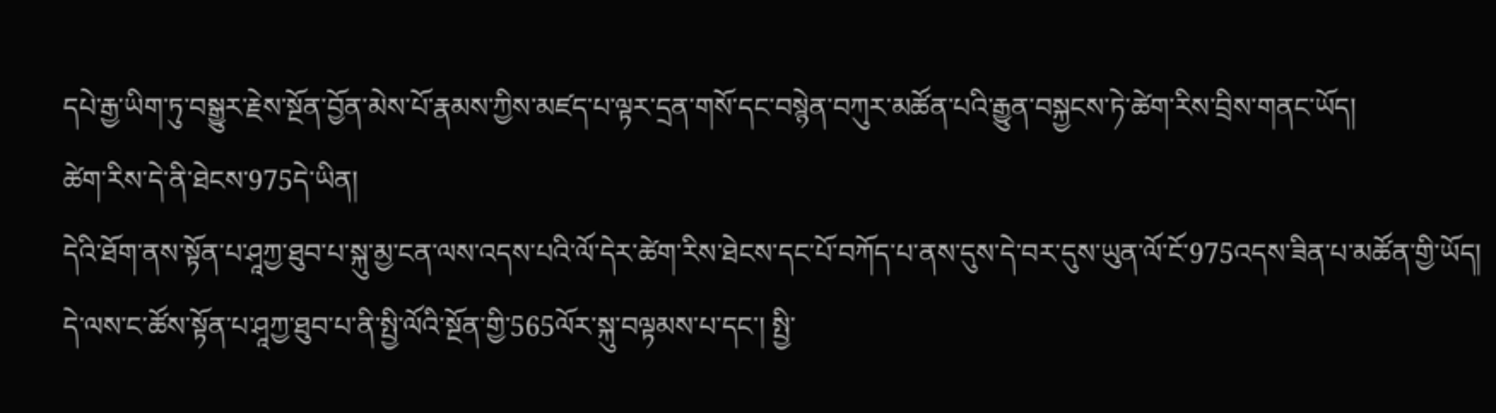དཔེ་རྒྱ་ཡིག་ཏུ་བསྒྱུར་རྗེས་སྔོན་བྱོན་མེས་པོ་རྣམས་ཀྱིས་མཛད་པ་ལྟར་དྲན་གསོ་དང་བསྙེན་བཀུར་མཚོན་པའི་རྒྱུན་བསྐྱངས་ཏེ་ཚེག་རིས་བྲིས་གནང་ཡོད།
ཚེག་རིས་དེ་ནི་ཐེངས་975དེ་ཡིན།
དེའི་ཐོག་ནས་སྟོན་པ་ཤཱཀྱ་ཐུབ་པ་སྐུ་མྱ་ངན་ལས་འདས་པའི་ལོ་དེར་ཚེག་རིས་ཐེངས་དང་པོ་བཀོད་པ་ནས་དུས་དེ་བར་དུས་ཡུན་ལོ་ངོ་975འདས་ཟིན་པ་མཚོན་གྱི་ཡོད།
དེ་ལས་ང་ཚོས་སྟོན་པ་ཤཱཀྱ་ཐུབ་པ་ནི་སྤྱི་ལོའི་སྔོན་གྱི་565ལོར་སྐུ་བལྟམས་པ་དང་། སྤྱི་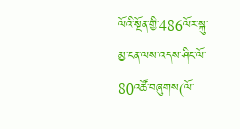ལོའི་སྔོན་གྱི་486ལོར་སྐུ་མྱ་ངན་ལས་འདས་ཤིང་ལོ་80འཚོ་བཞུགས(ལོ་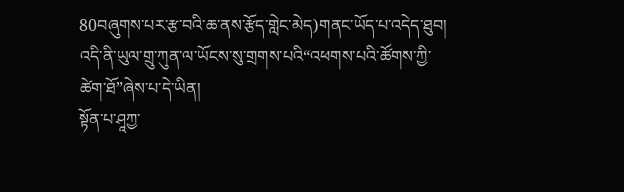80བཞུགས་པར་རྩ་བའི་ཆ་ནས་རྩོད་གླེང་མེད)གནང་ཡོད་པ་འདེད་ཐུབ།
འདི་ནི་ཡུལ་གྲུ་ཀུན་ལ་ཡོངས་སུ་གྲགས་པའི“འཕགས་པའི་ཚོགས་ཀྱི་ཚེག་ཐོ”ཞེས་པ་དེ་ཡིན།
སྟོན་པ་ཤཱཀྱ་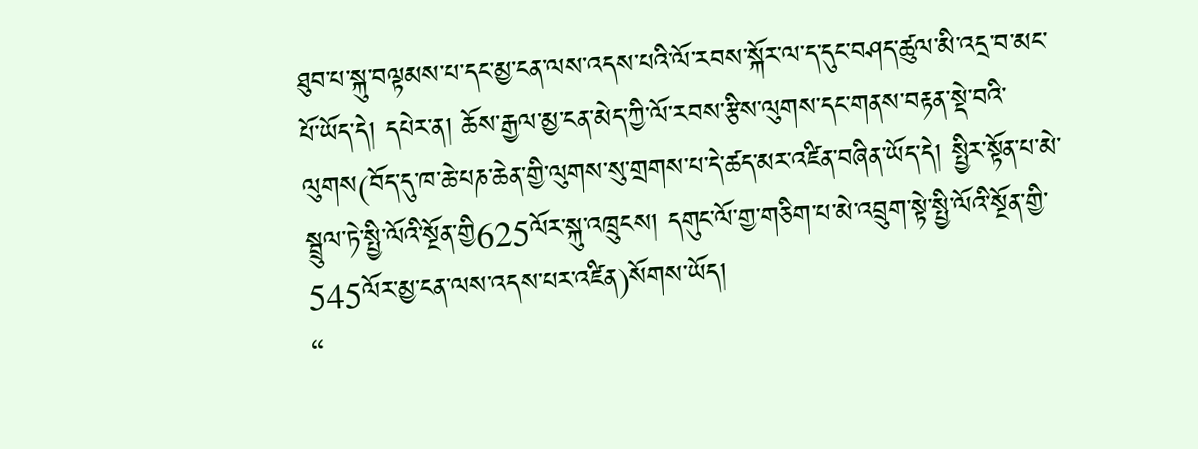ཐུབ་པ་སྐུ་བལྟམས་པ་དང་མྱ་ངན་ལས་འདས་པའི་ལོ་རབས་སྐོར་ལ་ད་དུང་བཤད་ཚུལ་མི་འདྲ་བ་མང་པོ་ཡོད་དེ། དཔེར་ན། ཆོས་རྒྱལ་མྱ་ངན་མེད་ཀྱི་ལོ་རབས་རྩིས་ལུགས་དང་གནས་བརྟན་སྡེ་བའི་ལུགས(བོད་དུ་ཁ་ཆེ་པཎ་ཆེན་གྱི་ལུགས་སུ་གྲགས་པ་དེ་ཚད་མར་འཛིན་བཞིན་ཡོད་དེ། སྤྱིར་སྟོན་པ་མེ་སྦྲུལ་ཏེ་སྤྱི་ལོའི་སྔོན་གྱི625ལོར་སྐུ་འཁྲུངས། དགུང་ལོ་གྱ་གཅིག་པ་མེ་འབྲུག་སྟེ་སྤྱི་ལོའི་སྔོན་གྱི་545ལོར་མྱ་ངན་ལས་འདས་པར་འཛིན)སོགས་ཡོད།
“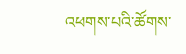འཕགས་པའི་ཚོགས་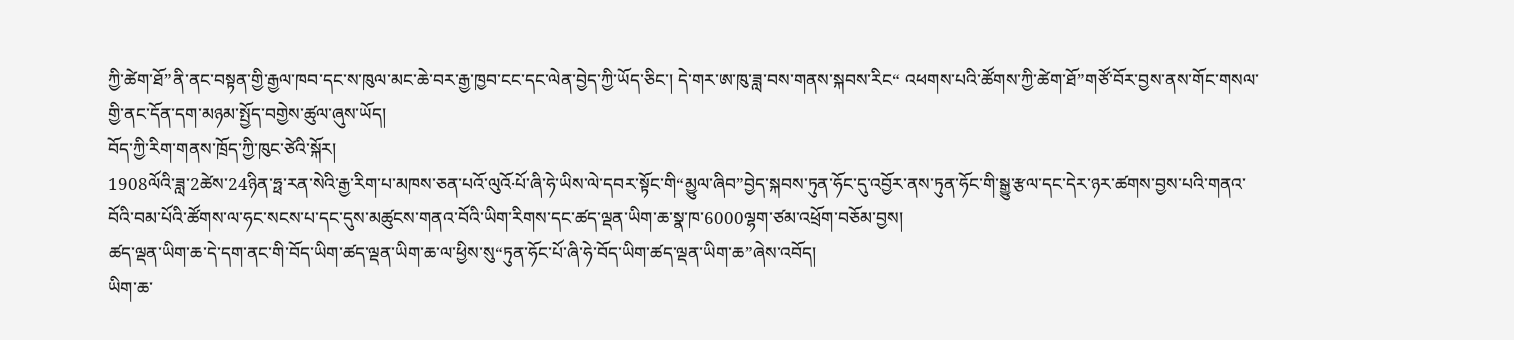ཀྱི་ཚེག་ཐོ”ནི་ནང་བསྟན་གྱི་རྒྱལ་ཁབ་དང་ས་ཁུལ་མང་ཆེ་བར་རྒྱ་ཁྱབ་ངང་དང་ལེན་བྱེད་ཀྱི་ཡོད་ཅིང་། དེ་གར་ཨ་ཁུ་ཟླ་བས་གནས་སྐབས་རིང“ འཕགས་པའི་ཚོགས་ཀྱི་ཚེག་ཐོ”གཙོ་བོར་བྱས་ནས་གོང་གསལ་གྱི་ནང་དོན་དག་མཉམ་སྤྱོད་བགྱེས་ཚུལ་ཞུས་ཡོད།
བོད་ཀྱི་རིག་གནས་ཁྲོད་ཀྱི་ཁུང་ཙེའི་སྐོར།
1908ལོའི་ཟླ་2ཚེས་24ཉིན་ཧྥ་རན་སེའི་རྒྱ་རིག་པ་མཁས་ཅན་པའོ་ལུའོ·པོ་ཞི་ཧེ་ཡིས་ལེ་དབར་སྟོང་གི“མྱུལ་ཞིབ”བྱེད་སྐབས་ཏུན་ཧོང་དུ་འབྱོར་ནས་ཏུན་ཧོང་གི་སྒྱུ་རྩལ་དང་དེར་ཉར་ཚགས་བྱས་པའི་གནའ་བོའི་བམ་པོའི་ཚོགས་ལ་ཧང་སངས་པ་དང་དུས་མཚུངས་གནའ་བོའི་ཡིག་རིགས་དང་ཚད་ལྡན་ཡིག་ཆ་སྣ་ཁ་6000ལྷག་ཙམ་འཕྲོག་བཅོམ་བྱས།
ཚད་ལྡན་ཡིག་ཆ་དེ་དག་ནང་གི་བོད་ཡིག་ཚད་ལྡན་ཡིག་ཆ་ལ་ཕྱིས་སུ“ཏུན་ཧོང་པོ་ཞི་ཧེ་བོད་ཡིག་ཚད་ལྡན་ཡིག་ཆ”ཞེས་འབོད།
ཡིག་ཆ་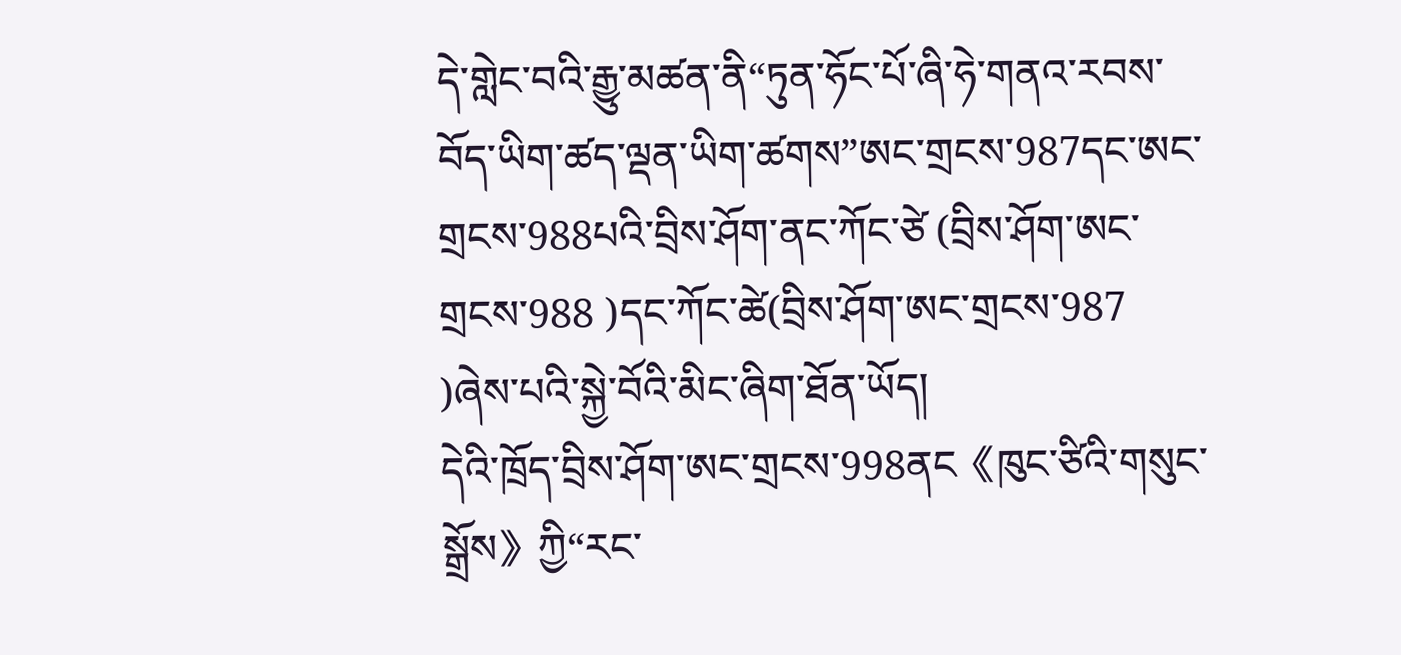དེ་གླེང་བའི་རྒྱུ་མཚན་ནི“ཏུན་ཧོང་པོ་ཞི་ཧེ་གནའ་རབས་བོད་ཡིག་ཚད་ལྡན་ཡིག་ཚགས”ཨང་གྲངས་987དང་ཨང་གྲངས་988པའི་བྲིས་ཤོག་ནང་ཀོང་ཙེ (བྲིས་ཤོག་ཨང་གྲངས་988 )དང་ཀོང་ཚེ(བྲིས་ཤོག་ཨང་གྲངས་987 )ཞེས་པའི་སྐྱེ་བོའི་མིང་ཞིག་ཐོན་ཡོད།
དེའི་ཁྲོད་བྲིས་ཤོག་ཨང་གྲངས་998ནང《ཁུང་ཙིའི་གསུང་སྒྲོས》ཀྱི“རང་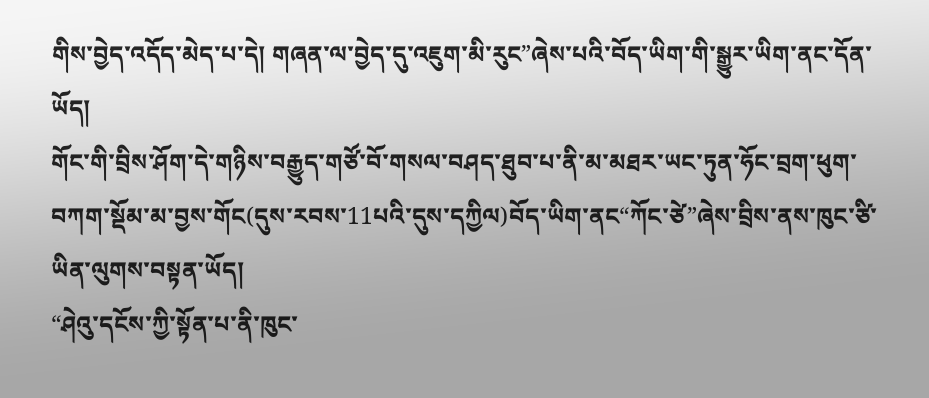གིས་བྱེད་འདོད་མེད་པ་དེ། གཞན་ལ་བྱེད་དུ་འཇུག་མི་རུང”ཞེས་པའི་བོད་ཡིག་གི་སྒྱུར་ཡིག་ནང་དོན་ཡོད།
གོང་གི་བྲིས་ཤོག་དེ་གཉིས་བརྒྱུད་གཙོ་བོ་གསལ་བཤད་ཐུབ་པ་ནི་མ་མཐར་ཡང་ཏུན་ཧོང་བྲག་ཕུག་བཀག་སྡོམ་མ་བྱས་གོང(དུས་རབས་11པའི་དུས་དཀྱིལ)བོད་ཡིག་ནང“ཀོང་ཙེ”ཞེས་བྲིས་ནས་ཁུང་ཙི་ཡིན་ལུགས་བསྟན་ཡོད།
“ཤེའུ་དངོས་ཀྱི་སྟོན་པ་ནི་ཁུང་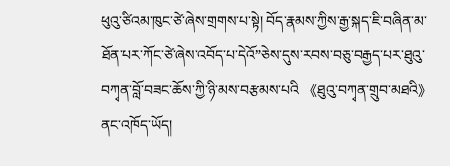ཕུའུ་ཙིའམ་ཁུང་ཙེ་ཞེས་གྲགས་པ་སྟེ། བོད་རྣམས་ཀྱིས་རྒྱ་སྐད་ཇི་བཞིན་མ་ཐོན་པར་ཀོང་ཙེ་ཞེས་འབོད་པ་དེའོ”ཅེས་དུས་རབས་བཅུ་བརྒྱད་པར་ཐུའུ་བཀྭན་བློ་བཟང་ཆོས་ཀྱི་ཉི་མས་བརྩམས་པའི 《ཐུའུ་བཀྭན་གྲུབ་མཐའི》ནང་འཁོད་ཡོད།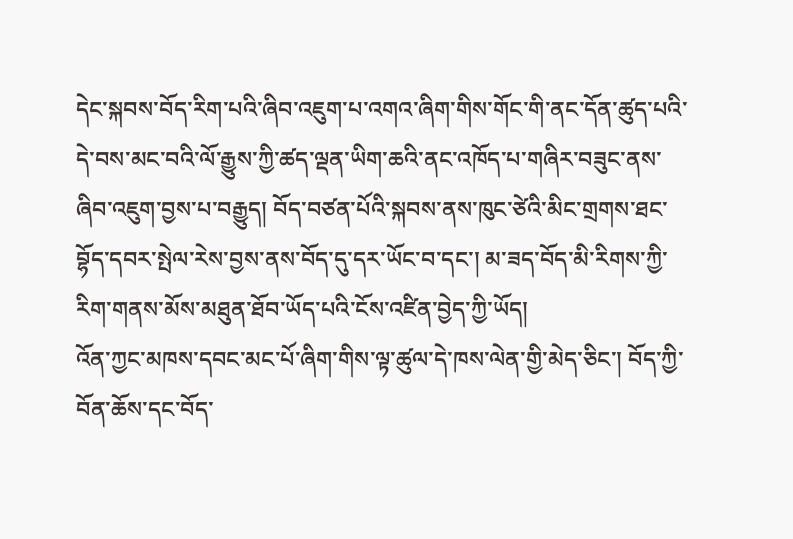དེང་སྐབས་བོད་རིག་པའི་ཞིབ་འཇུག་པ་འགའ་ཞིག་གིས་གོང་གི་ནང་དོན་ཚུད་པའི་དེ་བས་མང་བའི་ལོ་རྒྱུས་ཀྱི་ཚད་ལྡན་ཡིག་ཆའི་ནང་འཁོད་པ་གཞིར་བཟུང་ནས་ཞིབ་འཇུག་བྱས་པ་བརྒྱུད། བོད་བཙན་པོའི་སྐབས་ནས་ཁུང་ཙེའི་མིང་གྲགས་ཐང་བྷོད་དབར་སྤེལ་རེས་བྱས་ནས་བོད་དུ་དར་ཡོང་བ་དང་། མ་ཟད་བོད་མི་རིགས་ཀྱི་རིག་གནས་མོས་མཐུན་ཐོབ་ཡོད་པའི་ངོས་འཛིན་བྱེད་ཀྱི་ཡོད།
འོན་ཀྱང་མཁས་དབང་མང་པོ་ཞིག་གིས་ལྟ་ཚུལ་དེ་ཁས་ལེན་གྱི་མེད་ཅིང་། བོད་ཀྱི་བོན་ཆོས་དང་བོད་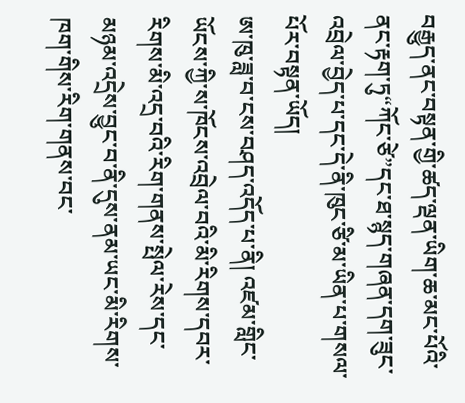བརྒྱུད་ནང་བསྟན་གྱི་ཚད་ལྡན་ཡིག་ཆ་མང་པོའི་ནང་རྟག་ཏུ“ཀོང་ཙེ”དང་ཐ་སྙད་གཞན་དག་ཟུང་འབྲེལ་བྱེད་པ་དང་དེ་ནི་ཁུང་ཙི་མ་ཡིན་པ་གསལ་པོར་བསྟན་ཡོད།
ཨ་ཁུ་ཟླ་བ་ངས་བཤད་འདོད་པ་ནི། འཛམ་གླིང་ཡོངས་ཀྱི་ས་ཁོངས་འབྲེལ་བའི་མི་རིགས་དབར་རིགས་མི་འདྲ་བའི་རིག་གནས་སྤེལ་རེས་དང་མཉམ་འདྲེས་བྱུང་བ་ནི་དུས་ནམ་ཡང་མི་རིགས་ཁག་གིས་རིག་གནས་བང་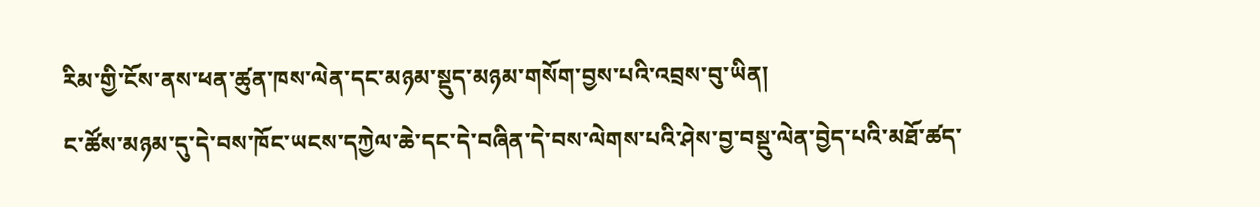རིམ་གྱི་ངོས་ནས་ཕན་ཚུན་ཁས་ལེན་དང་མཉམ་སྡུད་མཉམ་གསོག་བྱས་པའི་འབྲས་བུ་ཡིན།
ང་ཚོས་མཉམ་དུ་དེ་བས་ཁོང་ཡངས་དཀྱེལ་ཆེ་དང་དེ་བཞིན་དེ་བས་ལེགས་པའི་ཤེས་བྱ་བསྡུ་ལེན་བྱེད་པའི་མཐོ་ཚད་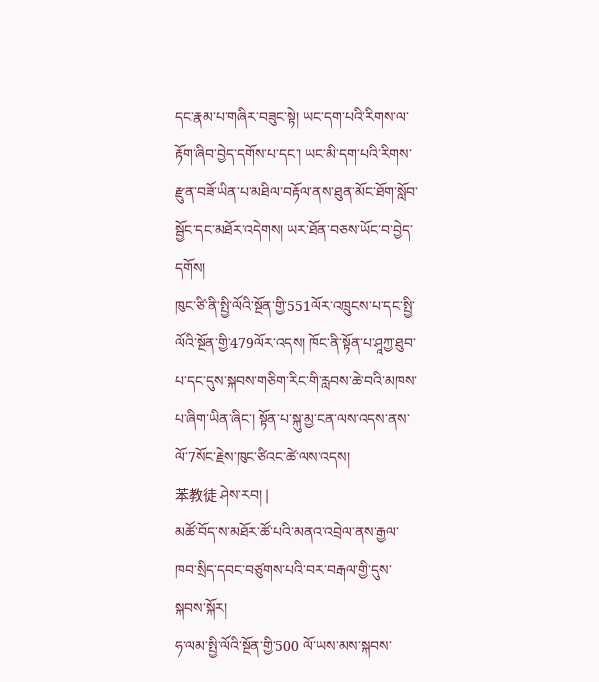དང་རྣམ་པ་གཞིར་བཟུང་སྟེ། ཡང་དག་པའི་རིགས་ལ་རྟོག་ཞིབ་བྱེད་དགོས་པ་དང་། ཡང་མི་དག་པའི་རིགས་རྫུན་བཟོ་ཡིན་པ་མཐིལ་བརྟོལ་ནས་ཐུན་མོང་ཐོག་སློབ་སྦྱོང་དང་མཐོར་འདེགས། ཡར་ཐོན་བཅས་ཡོང་བ་བྱེད་དགོས།
ཁུང་ཙི་ནི་སྤྱི་ལོའི་སྔོན་གྱི་551ལོར་འཁྲུངས་པ་དང་སྤྱི་ལོའི་སྔོན་གྱི་479ལོར་འདས། ཁོང་ནི་སྟོན་པ་ཤཱཀྱ་ཐུབ་པ་དང་དུས་སྐབས་གཅིག་རིང་གི་རླབས་ཆེ་བའི་མཁས་པ་ཞིག་ཡིན་ཞིང་། སྟོན་པ་སྐུ་མྱ་ངན་ལས་འདས་ནས་ལོ་7སོང་རྗེས་ཁུང་ཙིའང་ཚེ་ལས་འདས།
苯教徒 ཤེས་རབ། |
མཚོ་བོད་ས་མཐོར་ཚོ་པའི་མནའ་འབྲེལ་ནས་རྒྱལ་ཁབ་སྲིད་དབང་བཙུགས་པའི་བར་བརྒལ་གྱི་དུས་སྐབས་སྐོར།
ཧ་ལམ་སྤྱི་ལོའི་སྔོན་གྱི་500 ལོ་ཡས་མས་སྐབས་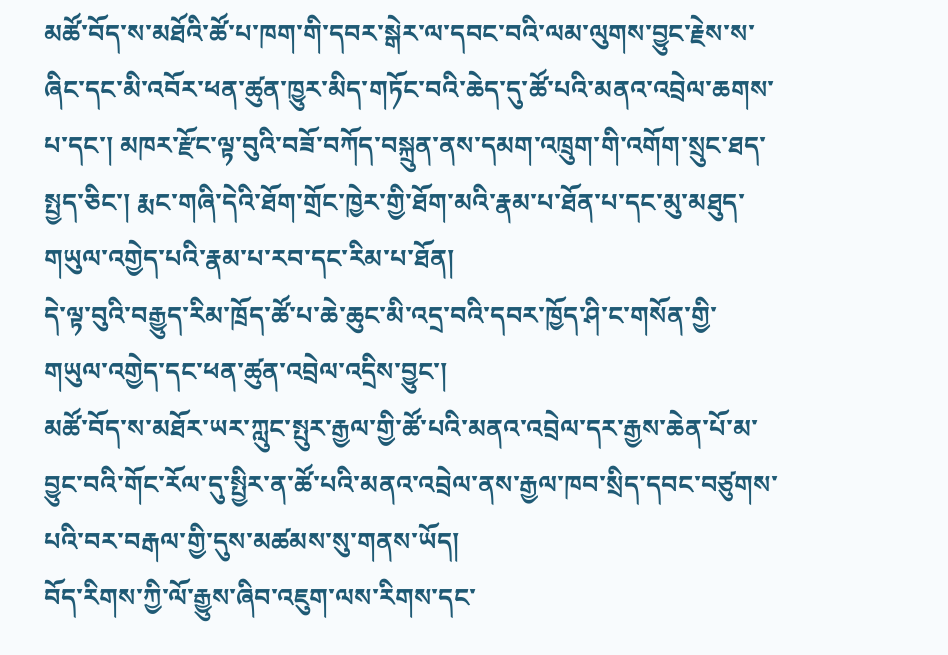མཚོ་བོད་ས་མཐོའི་ཚོ་པ་ཁག་གི་དབར་སྒེར་ལ་དབང་བའི་ལམ་ལུགས་བྱུང་རྗེས་ས་ཞིང་དང་མི་འབོར་ཕན་ཚུན་ཁྱུར་མིད་གཏོང་བའི་ཆེད་དུ་ཚོ་པའི་མནའ་འབྲེལ་ཆགས་པ་དང་། མཁར་རྫོང་ལྟ་བུའི་བཟོ་བཀོད་བསྐྲུན་ནས་དམག་འཁྲུག་གི་འགོག་སྲུང་ཐད་སྤྱད་ཅིང་། རྨང་གཞི་དེའི་ཐོག་གྲོང་ཁྱེར་གྱི་ཐོག་མའི་རྣམ་པ་ཐོན་པ་དང་མུ་མཐུད་གཡུལ་འགྱེད་པའི་རྣམ་པ་རབ་དང་རིམ་པ་ཐོན།
དེ་ལྟ་བུའི་བརྒྱུད་རིམ་ཁྲོད་ཚོ་པ་ཆེ་ཆུང་མི་འདྲ་བའི་དབར་ཁྱོད་ཤི་ང་གསོན་གྱི་གཡུལ་འགྱེད་དང་ཕན་ཚུན་འབྲེལ་འདྲིས་བྱུང་།
མཚོ་བོད་ས་མཐོར་ཡར་ཀླུང་སྤུར་རྒྱལ་གྱི་ཚོ་པའི་མནའ་འབྲེལ་དར་རྒྱས་ཆེན་པོ་མ་བྱུང་བའི་གོང་རོལ་དུ་སྤྱིར་ན་ཚོ་པའི་མནའ་འབྲེལ་ནས་རྒྱལ་ཁབ་སྲིད་དབང་བཙུགས་པའི་བར་བརྒལ་གྱི་དུས་མཚམས་སུ་གནས་ཡོད།
བོད་རིགས་ཀྱི་ལོ་རྒྱུས་ཞིབ་འཇུག་ལས་རིགས་དང་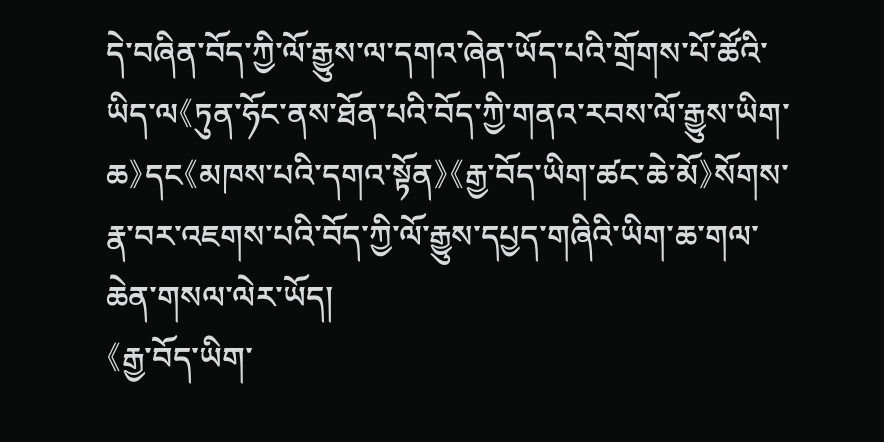དེ་བཞིན་བོད་ཀྱི་ལོ་རྒྱུས་ལ་དགའ་ཞེན་ཡོད་པའི་གྲོགས་པོ་ཚོའི་ཡིད་ལ《ཏུན་ཧོང་ནས་ཐོན་པའི་བོད་ཀྱི་གནའ་རབས་ལོ་རྒྱུས་ཡིག་ཆ》དང《མཁས་པའི་དགའ་སྟོན》《རྒྱ་བོད་ཡིག་ཚང་ཆེ་མོ》སོགས་རྣ་བར་འཇགས་པའི་བོད་ཀྱི་ལོ་རྒྱུས་དཔྱད་གཞིའི་ཡིག་ཆ་གལ་ཆེན་གསལ་ལེར་ཡོད།
《རྒྱ་བོད་ཡིག་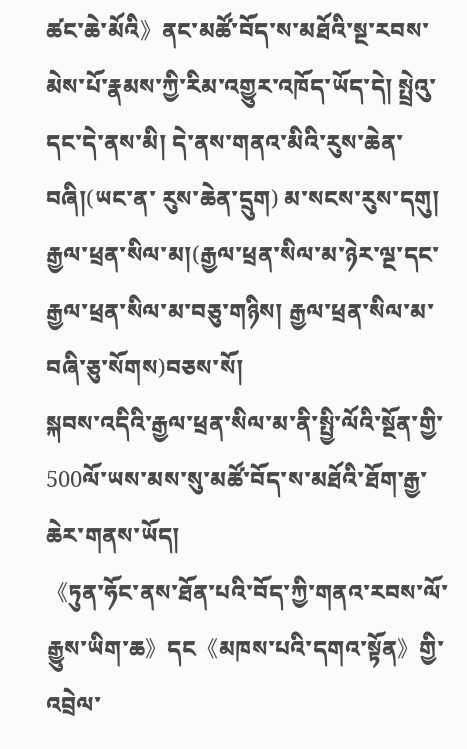ཚང་ཆེ་མོའི》ནང་མཚོ་བོད་ས་མཐོའི་སྔ་རབས་མེས་པོ་རྣམས་ཀྱི་རིམ་འགྱུར་འཁོད་ཡོད་དེ། སྤྲེའུ་དང་དེ་ནས་མི། དེ་ནས་གནའ་མིའི་རུས་ཆེན་བཞི།(ཡང་ན་ རུས་ཆེན་དྲུག) མ་སངས་རུས་དགུ། རྒྱལ་ཕྲན་སིལ་མ།(རྒྱལ་ཕྲན་སིལ་མ་ཉེར་ལྔ་དང་རྒྱལ་ཕྲན་སིལ་མ་བཅུ་གཉིས། རྒྱལ་ཕྲན་སིལ་མ་བཞི་ཅུ་སོགས)བཅས་སོ།
སྐབས་འདིའི་རྒྱལ་ཕྲན་སིལ་མ་ནི་སྤྱི་ལོའི་སྔོན་གྱི་500ལོ་ཡས་མས་སུ་མཚོ་བོད་ས་མཐོའི་ཐོག་རྒྱ་ཆེར་གནས་ཡོད།
《ཏུན་ཧོང་ནས་ཐོན་པའི་བོད་ཀྱི་གནའ་རབས་ལོ་རྒྱུས་ཡིག་ཆ》དང《མཁས་པའི་དགའ་སྟོན》གྱི་འབྲེལ་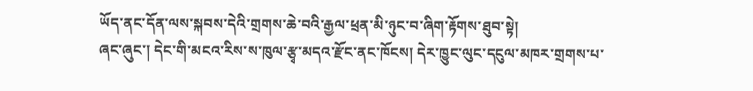ཡོད་ནང་དོན་ལས་སྐབས་དེའི་གྲགས་ཆེ་བའི་རྒྱལ་ཕྲན་མི་ཉུང་བ་ཞིག་རྟོགས་ཐུབ་སྟེ།
ཞང་ཞུང་། དེང་གི་མངའ་རིས་ས་ཁུལ་རྩྭ་མདའ་རྫོང་ནང་ཁོངས། དེར་ཁྱུང་ལུང་དངུལ་མཁར་གྲགས་པ་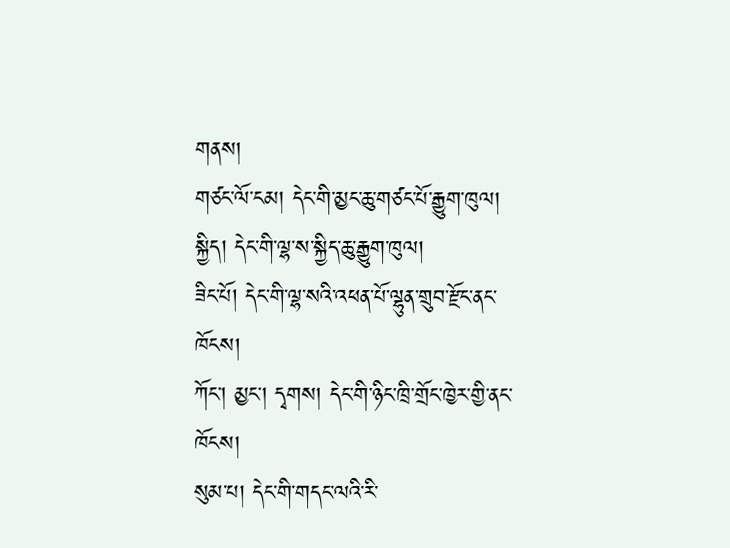གནས།
གཙང་ལོ་ངམ། དེང་གི་མྱང་ཆུ་གཙང་པོ་རྒྱུག་ཁུལ།
སྐྱིད། དེང་གི་ལྷ་ས་སྐྱིད་ཆུ་རྒྱུག་ཁུལ།
ཟིང་པོ། དེང་གི་ལྷ་སའི་འཕན་པོ་ལྷུན་གྲུབ་རྫོང་ནང་ཁོངས།
ཀོང་། མྱང་། དྭགས། དེང་གི་ཉིང་ཁྲི་གྲོང་ཁྱེར་གྱི་ནང་ཁོངས།
སུམ་པ། དེང་གི་གདང་ལའི་རི་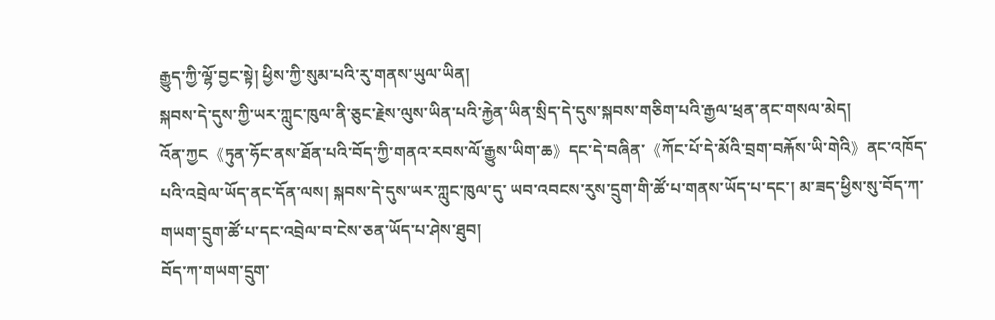རྒྱུད་ཀྱི་ལྷོ་བྱང་སྟེ། ཕྱིས་ཀྱི་སུམ་པའི་རུ་གནས་ཡུལ་ཡིན།
སྐབས་དེ་དུས་ཀྱི་ཡར་ཀླུང་ཁུལ་ནི་ཅུང་རྗེས་ལུས་ཡིན་པའི་རྐྱེན་ཡིན་སྲིད་དེ་དུས་སྐབས་གཅིག་པའི་རྒྱལ་ཕྲན་ནང་གསལ་མེད།
འོན་ཀྱང《ཏུན་ཧོང་ནས་ཐོན་པའི་བོད་ཀྱི་གནའ་རབས་ལོ་རྒྱུས་ཡིག་ཆ》དང་དེ་བཞིན་《ཀོང་པོ་དེ་མོའི་བྲག་བརྐོས་ཡི་གེའི》ནང་འཁོད་པའི་འབྲེལ་ཡོད་ནང་དོན་ལས། སྐབས་དེ་དུས་ཡར་ཀླུང་ཁུལ་དུ་ ཡབ་འབངས་རུས་དྲུག་གི་ཚོ་པ་གནས་ཡོད་པ་དང་། མ་ཟད་ཕྱིས་སུ་བོད་ཀ་གཡག་དྲུག་ཚོ་པ་དང་འབྲེལ་བ་ངེས་ཅན་ཡོད་པ་ཤེས་ཐུབ།
བོད་ཀ་གཡག་དྲུག་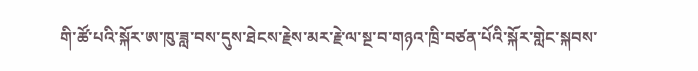གི་ཚོ་པའི་སྐོར་ཨ་ཁུ་ཟླ་བས་དུས་ཐེངས་རྗེས་མར་རྗེ་ལ་སྔ་བ་གཉའ་ཁྲི་བཙན་པོའི་སྐོར་གླེང་སྐབས་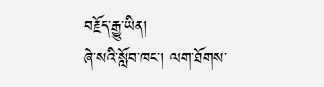བརྗོད་རྒྱུ་ཡིན།
ཞེ་སའི་སློབ་ཁང་། ལག་ཐོགས་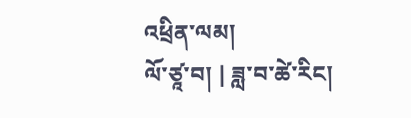འཕྲིན་ལམ།
ལོ་ཙཱ་བ། | ཟླ་བ་ཚེ་རིང།